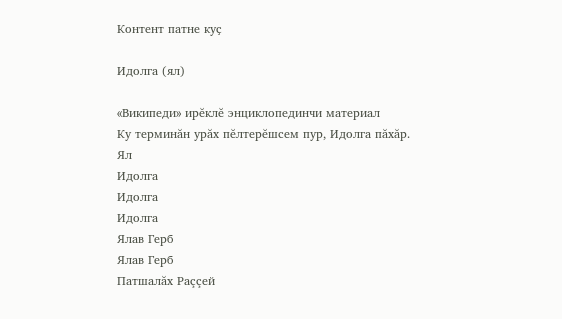Контент патне куҫ

Идолга (ял)

«Википеди» ирĕклĕ энциклопединчи материал
Ку терминăн урăх пĕлтерĕшсем пур, Идолга пăхăр.
Ял
Идолга
Идолга
Идолга
Ялав Герб
Ялав Герб
Патшалăх Раççей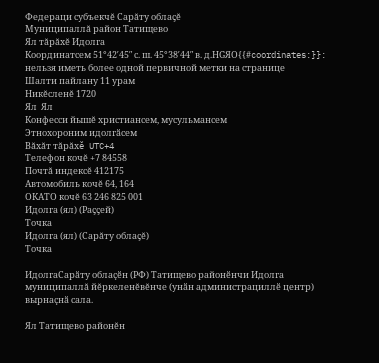Федераци субъекчĕ Сарăту облаçĕ
Муниципаллă район Татищево
Ял тăрăхĕ Идолга
Координатсем 51°42′45″ с. ш. 45°38′44″ в. д.HGЯO{{#coordinates:}}: нельзя иметь более одной первичной метки на странице
Шалти пайлану 11 урам
Никĕсленĕ 1720
Ял  Ял
Конфесси йышĕ христиансем, мусульмансем
Этнохороним идолгӑсем
Вăхăт тăрăхĕ UTC+4
Телефон кочĕ +7 84558
Почтă индексĕ 412175
Автомобиль кочĕ 64, 164
ОКАТО кочĕ 63 246 825 001
Идолга (ял) (Раççей)
Точка
Идолга (ял) (Сарăту облаçĕ)
Точка

ИдолгаСарӑту облаҫӗн (РФ) Татищево районӗнчи Идолга муниципаллă йĕркеленĕвĕнче (унӑн администрациллӗ центр) вырнаҫнӑ сала.

Ял Татищево районĕн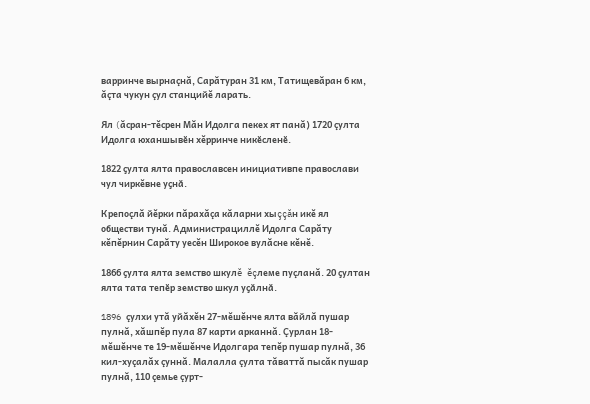варринче вырнаçнă, Сарăтуран 31 км, Татищевăран 6 км, ăçта чукун çул станцийĕ ларать.

Ял (ăсран-тĕсрен Мăн Идолга пекех ят панă) 1720 çулта Идолга юханшывӗн хĕрринче никӗсленӗ.

1822 ҫулта ялта православсен инициативпе православи чул чиркĕвне уҫнӑ.

Крепоçлă йĕрки пăрахăçа кăларни хыççăн икĕ ял обществи тунă. Администрациллĕ Идолга Сарăту кĕпĕрнин Сарăту уесĕн Широкое вулăсне кĕнĕ.

1866 ҫулта ялта земство шкулĕ ĕçлеме пуçланă. 20 ҫултан ялта тата тепӗр земство шкул уҫӑлнӑ.

1896 çулхи утă уйăхĕн 27-мĕшĕнче ялта вăйлă пушар пулнă, хăшпĕр пула 87 карти арканнă. Çурлан 18-мĕшĕнче те 19-мĕшĕнче Идолгара тепĕр пушар пулнă, 36 кил-хуçалăх çуннă. Малалла çулта тăваттă пысăк пушар пулнă, 110 çемье çурт-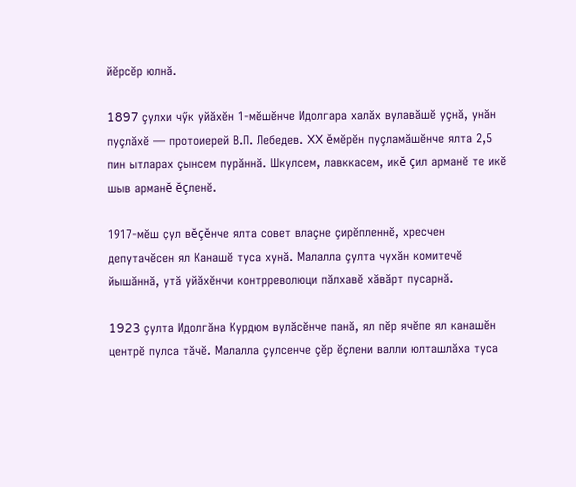йĕрсĕр юлнă.

1897 çулхи чӳк уйăхĕн 1-мĕшĕнче Идолгара халăх вулавăшĕ уçнă, унăн пуçлăхĕ — протоиерей В.П. Лебедев. XX ĕмĕрĕн пуçламăшĕнче ялта 2,5 пин ытларах çынсем пурăннă. Шкулсем, лавккасем, икĕ çил арманĕ те икĕ шыв арманĕ ĕçленĕ.

1917-мĕш ҫул вĕçĕнче ялта совет влаçне çирĕпленнĕ, хресчен депутачĕсен ял Канашĕ туса хунă. Малалла çулта чухăн комитечĕ йышăннă, утă уйăхĕнчи контрреволюци пăлхавĕ хăвăрт пусарнă.

1923 çулта Идолгăна Курдюм вулăсĕнче панă, ял пĕр ячĕпе ял канашĕн центрĕ пулса тăчĕ. Малалла çулсенче çĕр ĕçлени валли юлташлăха туса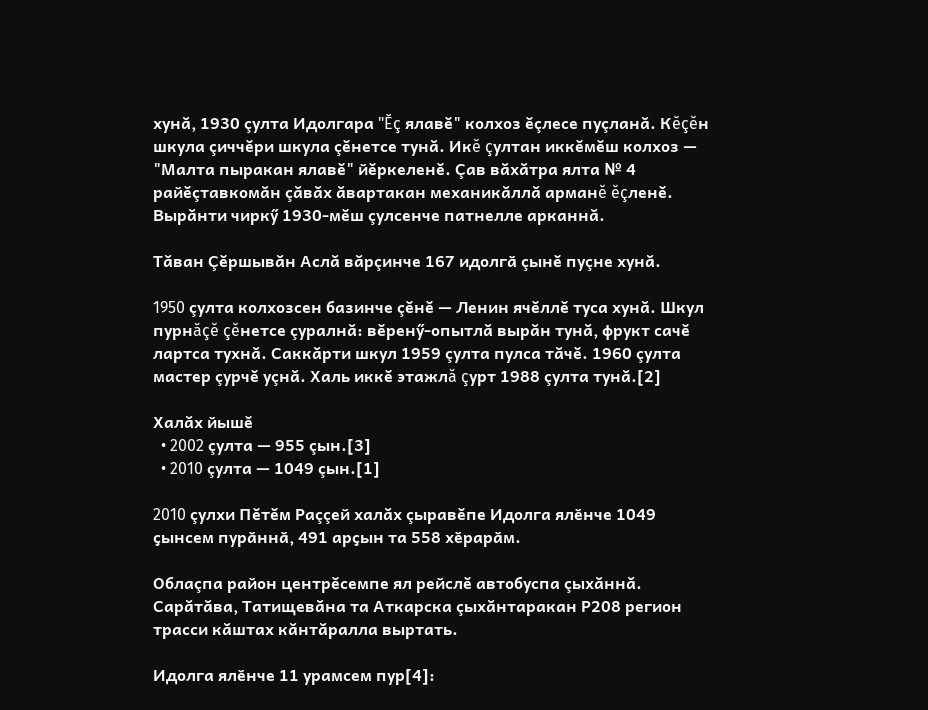хунă, 1930 çулта Идолгара "Ĕç ялавĕ" колхоз ĕçлесе пуçланă. Кĕçĕн шкула çиччĕри шкула çĕнетсе тунă. Икĕ çултан иккĕмĕш колхоз — "Малта пыракан ялавĕ" йĕркеленĕ. Çав вăхăтра ялта № 4 райĕçтавкомăн çăвăх ăвартакан механикăллă арманĕ ĕçленĕ. Вырăнти чиркӳ 1930-мĕш çулсенче патнелле арканнă.

Тăван Çĕршывăн Аслă вăрçинче 167 идолгӑ çынĕ пуçне хунă.

1950 çулта колхозсен базинче çĕнĕ — Ленин ячĕллĕ туса хунă. Шкул пурнăçĕ çĕнетсе çуралнă: вĕренӳ-опытлă вырăн тунă, фрукт сачĕ лартса тухнă. Саккăрти шкул 1959 çулта пулса тăчĕ. 1960 çулта мастер çурчĕ уçнă. Халь иккĕ этажлă çурт 1988 çулта тунă.[2]

Халăх йышĕ
  • 2002 çулта — 955 çын.[3]
  • 2010 çулта — 1049 çын.[1]

2010 çулхи Пĕтĕм Раççей халăх çыравĕпе Идолга ялӗнче 1049 ҫынсем пурӑннӑ, 491 арҫын та 558 хӗрарӑм.

Облаçпа район центрĕсемпе ял рейслĕ автобуспа çыхăннă. Сарăтăва, Татищевăна та Аткарска çыхăнтаракан Р208 регион трасси кăштах кăнтăралла выртать.

Идолга ялӗнче 11 урамсем пур[4]: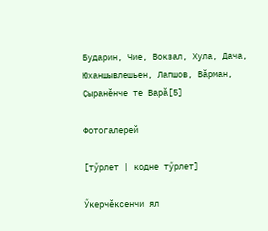Бударин, Чие, Вокзал, Хула, Дача, Юханшывлешьен, Лапшов, Вӑрман, Ҫыранӗнче те Варӑ[5]

Фотогалерей

[тӳрлет | кодне тӳрлет]

Ӳкерчĕксенчи ял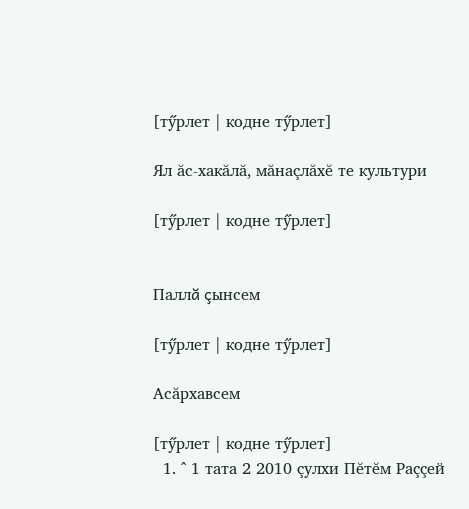[тӳрлет | кодне тӳрлет]

Ял ăс-хакăлă, мăнаçлăхĕ те культури

[тӳрлет | кодне тӳрлет]


Паллă çынсем

[тӳрлет | кодне тӳрлет]

Асăрхавсем

[тӳрлет | кодне тӳрлет]
  1. ^ 1 тата 2 2010 çулхи Пĕтĕм Раççей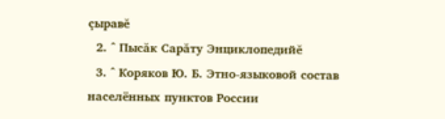çыравĕ
  2. ^ Пысăк Сарăту Энциклопедийĕ
  3. ^ Коряков Ю. Б. Этно-языковой состав населённых пунктов России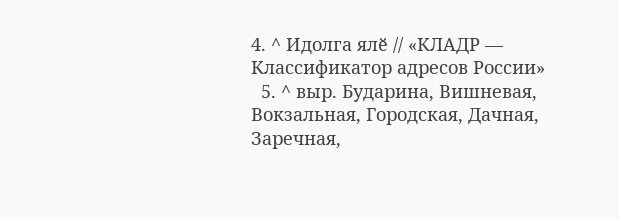4. ^ Идолга ялӗ // «КЛАДР — Классификатор адресов России»
  5. ^ выр. Бударина, Вишневая, Вокзальная, Городская, Дачная, Заречная,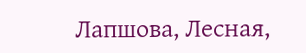Лапшова, Лесная,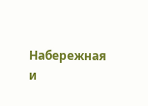Набережная и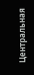Центральная